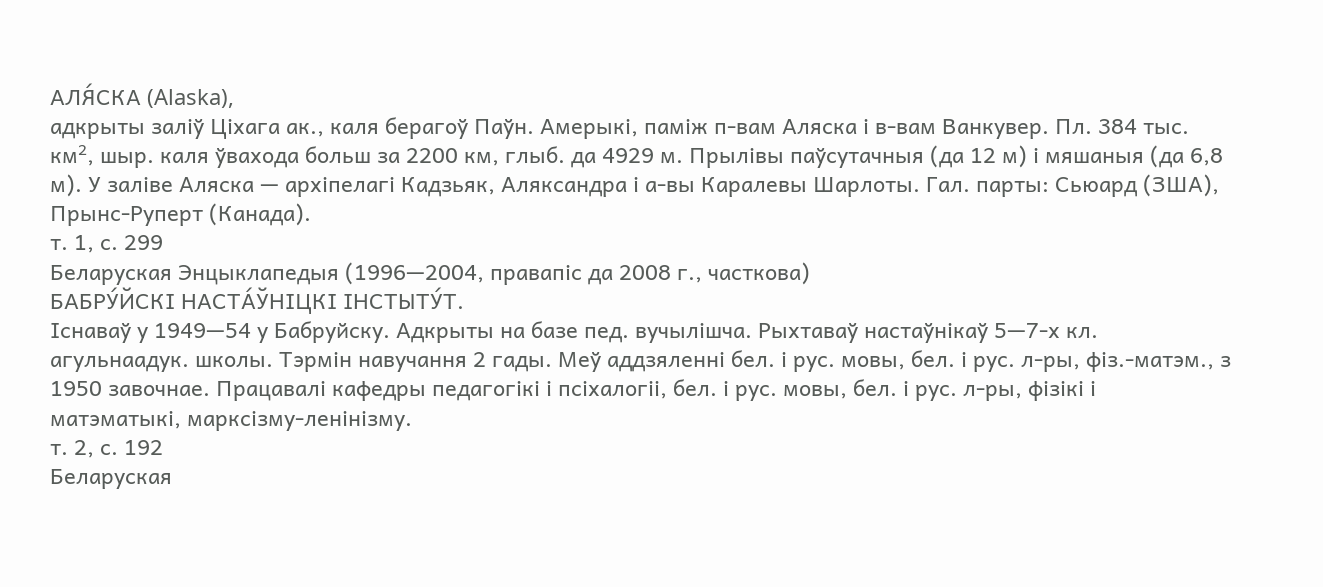АЛЯ́СКА (Alaska),
адкрыты заліў Ціхага ак., каля берагоў Паўн. Амерыкі, паміж п-вам Аляска і в-вам Ванкувер. Пл. 384 тыс. км², шыр. каля ўвахода больш за 2200 км, глыб. да 4929 м. Прылівы паўсутачныя (да 12 м) і мяшаныя (да 6,8 м). У заліве Аляска — архіпелагі Кадзьяк, Аляксандра і а-вы Каралевы Шарлоты. Гал. парты: Сьюард (ЗША), Прынс-Руперт (Канада).
т. 1, с. 299
Беларуская Энцыклапедыя (1996—2004, правапіс да 2008 г., часткова)
БАБРУ́ЙСКІ НАСТА́ЎНІЦКІ ІНСТЫТУ́Т.
Існаваў у 1949—54 у Бабруйску. Адкрыты на базе пед. вучылішча. Рыхтаваў настаўнікаў 5—7-х кл. агульнаадук. школы. Тэрмін навучання 2 гады. Меў аддзяленні бел. і рус. мовы, бел. і рус. л-ры, фіз.-матэм., з 1950 завочнае. Працавалі кафедры педагогікі і псіхалогіі, бел. і рус. мовы, бел. і рус. л-ры, фізікі і матэматыкі, марксізму-ленінізму.
т. 2, с. 192
Беларуская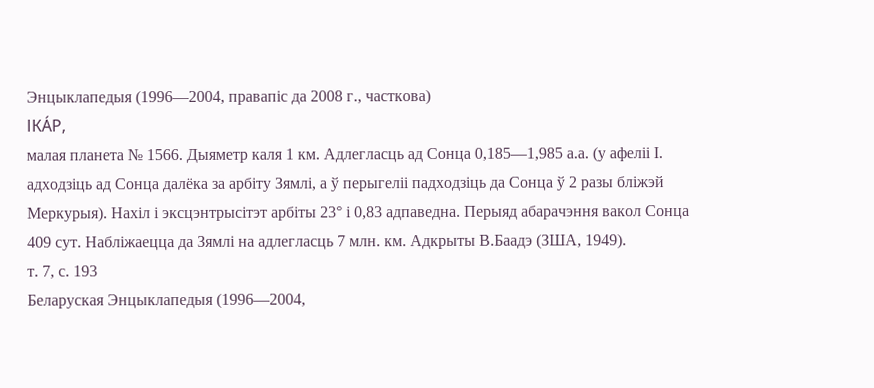Энцыклапедыя (1996—2004, правапіс да 2008 г., часткова)
ІКА́Р,
малая планета № 1566. Дыяметр каля 1 км. Адлегласць ад Сонца 0,185—1,985 а.а. (у афеліі І. адходзіць ад Сонца далёка за арбіту Зямлі, а ў перыгеліі падходзіць да Сонца ў 2 разы бліжэй Меркурыя). Нахіл і эксцэнтрысітэт арбіты 23° і 0,83 адпаведна. Перыяд абарачэння вакол Сонца 409 сут. Набліжаецца да Зямлі на адлегласць 7 млн. км. Адкрыты В.Баадэ (ЗША, 1949).
т. 7, с. 193
Беларуская Энцыклапедыя (1996—2004,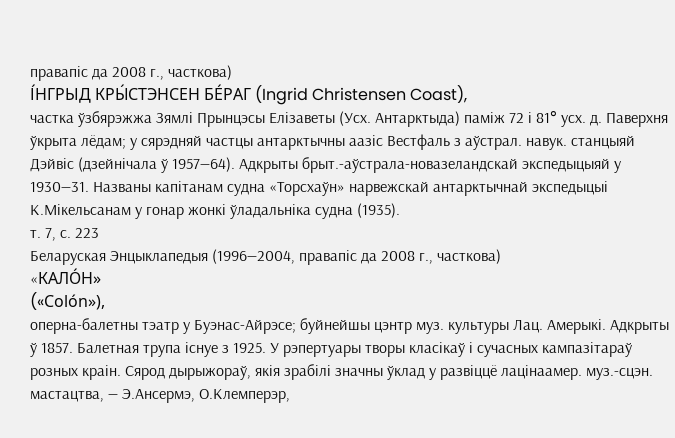правапіс да 2008 г., часткова)
І́НГРЫД КРЫ́СТЭНСЕН БЕ́РАГ (Ingrid Christensen Coast),
частка ўзбярэжжа Зямлі Прынцэсы Елізаветы (Усх. Антарктыда) паміж 72 і 81° усх. д. Паверхня ўкрыта лёдам; у сярэдняй частцы антарктычны аазіс Вестфаль з аўстрал. навук. станцыяй Дэйвіс (дзейнічала ў 1957—64). Адкрыты брыт.-аўстрала-новазеландскай экспедыцыяй у 1930—31. Названы капітанам судна «Торсхаўн» нарвежскай антарктычнай экспедыцыі К.Мікельсанам у гонар жонкі ўладальніка судна (1935).
т. 7, с. 223
Беларуская Энцыклапедыя (1996—2004, правапіс да 2008 г., часткова)
«КАЛО́Н»
(«Colón»),
оперна-балетны тэатр у Буэнас-Айрэсе; буйнейшы цэнтр муз. культуры Лац. Амерыкі. Адкрыты ў 1857. Балетная трупа існуе з 1925. У рэпертуары творы класікаў і сучасных кампазітараў розных краін. Сярод дырыжораў, якія зрабілі значны ўклад у развіццё лацінаамер. муз.-сцэн. мастацтва, — Э.Ансермэ, О.Клемперэр,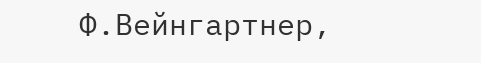Ф.Вейнгартнер,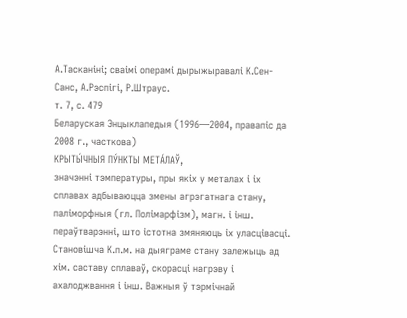А.Тасканіні; сваімі операмі дырыжыравалі К.Сен-Санс, А.Рэспігі, Р.Штраус.
т. 7, с. 479
Беларуская Энцыклапедыя (1996—2004, правапіс да 2008 г., часткова)
КРЫТЫ́ЧНЫЯ ПУ́НКТЫ МЕТА́ЛАЎ,
значэнні тэмпературы, пры якіх у металах і іх сплавах адбываюцца змены агрэгатнага стану, паліморфныя (гл. Полімарфізм), магн. і інш. пераўтварэнні, што істотна змяняюць іх уласцівасці. Становішча К.п.м. на дыяграме стану залежыць ад хім. саставу сплаваў, скорасці нагрэву і ахалоджвання і інш. Важныя ў тэрмічнай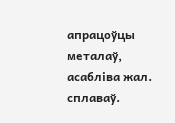апрацоўцы металаў, асабліва жал. сплаваў.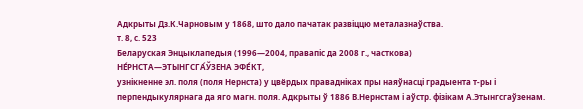Адкрыты Дз.К.Чарновым у 1868, што дало пачатак развіццю металазнаўства.
т. 8, с. 523
Беларуская Энцыклапедыя (1996—2004, правапіс да 2008 г., часткова)
НЕ́РНСТА—ЭТЫНГСГА́ЎЗЕНА ЭФЕ́КТ,
узнікненне эл. поля (поля Нернста) у цвёрдых правадніках пры наяўнасці градыента т-ры і перпендыкулярнага да яго магн. поля. Адкрыты ў 1886 В.Нернстам і аўстр. фізікам А.Этынгсгаўзенам.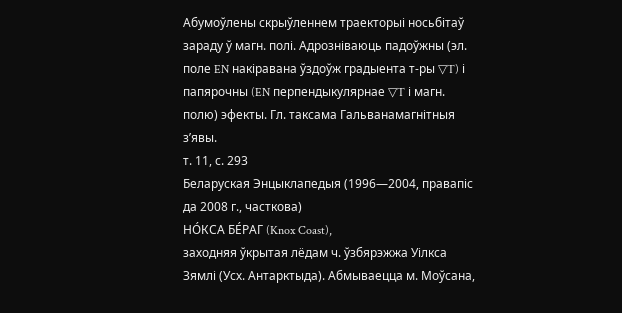Абумоўлены скрыўленнем траекторыі носьбітаў зараду ў магн. полі. Адрозніваюць падоўжны (эл. поле EN накіравана ўздоўж градыента т-ры ▽T) і папярочны (EN перпендыкулярнае ▽T і магн. полю) эфекты. Гл. таксама Гальванамагнітныя з’явы.
т. 11, с. 293
Беларуская Энцыклапедыя (1996—2004, правапіс да 2008 г., часткова)
НО́КСА БЕ́РАГ (Knox Coast),
заходняя ўкрытая лёдам ч. ўзбярэжжа Уілкса Зямлі (Усх. Антарктыда). Абмываецца м. Моўсана,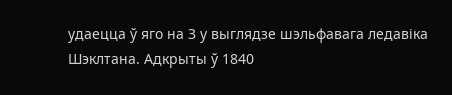удаецца ў яго на З у выглядзе шэльфавага ледавіка Шэклтана. Адкрыты ў 1840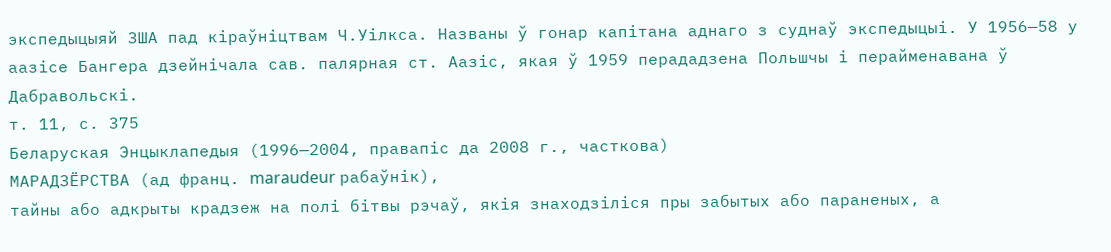экспедыцыяй ЗША пад кіраўніцтвам Ч.Уілкса. Названы ў гонар капітана аднаго з суднаў экспедыцыі. У 1956—58 у аазісе Бангера дзейнічала сав. палярная ст. Аазіс, якая ў 1959 перададзена Польшчы і перайменавана ў Дабравольскі.
т. 11, с. 375
Беларуская Энцыклапедыя (1996—2004, правапіс да 2008 г., часткова)
МАРАДЗЁРСТВА (ад франц. maraudeur рабаўнік),
тайны або адкрыты крадзеж на полі бітвы рэчаў, якія знаходзіліся пры забытых або параненых, а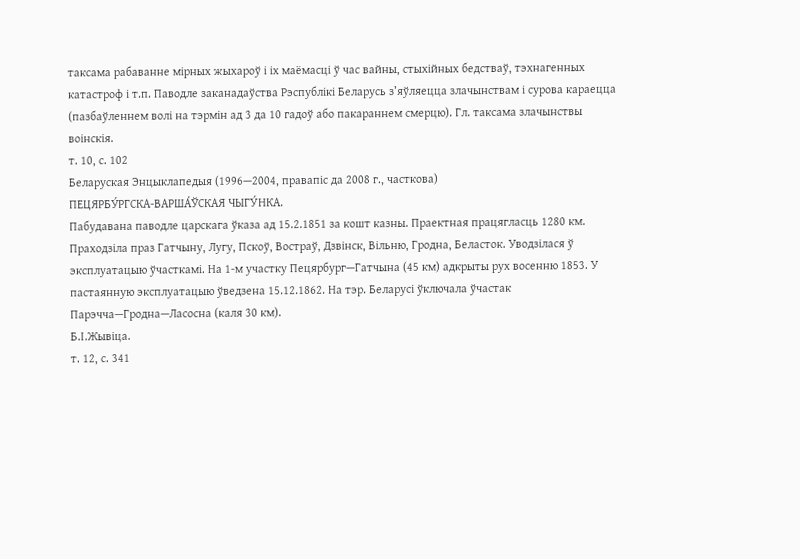таксама рабаванне мірных жыхароў і іх маёмасці ў час вайны, стыхійных бедстваў, тэхнагенных катастроф і т.п. Паводле заканадаўства Рэспублікі Беларусь з’яўляецца злачынствам і сурова караецца (пазбаўленнем волі на тэрмін ад 3 да 10 гадоў або пакараннем смерцю). Гл. таксама злачынствы воінскія.
т. 10, с. 102
Беларуская Энцыклапедыя (1996—2004, правапіс да 2008 г., часткова)
ПЕЦЯРБУ́РГСКА-ВАРША́ЎСКАЯ ЧЫГУ́НКА.
Пабудавана паводле царскага ўказа ад 15.2.1851 за кошт казны. Праектная працягласць 1280 км. Праходзіла праз Гатчыну, Лугу, Пскоў, Востраў, Дзвінск, Вільню, Гродна, Беласток. Уводзілася ў эксплуатацыю ўчасткамі. На 1-м участку Пецярбург—Гатчына (45 км) адкрыты рух восенню 1853. У пастаянную эксплуатацыю ўведзена 15.12.1862. На тэр. Беларусі ўключала ўчастак Парэчча—Гродна—Ласосна (каля 30 км).
Б.І.Жывіца.
т. 12, с. 341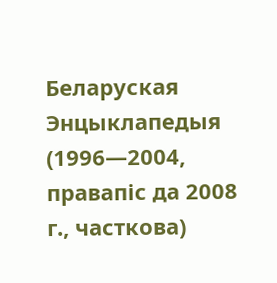Беларуская Энцыклапедыя (1996—2004, правапіс да 2008 г., часткова)